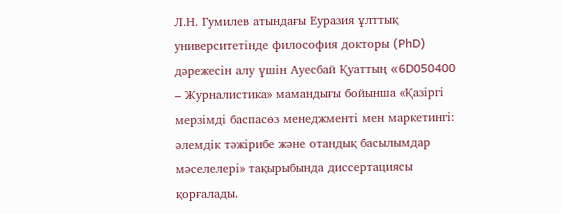Л.Н. Гумилев атындағы Еуразия ұлттық университетінде философия докторы (PhD) дәрежесін алу үшін Ауесбай Қуаттың «6D050400 – Журналистика» мамандығы бойынша «Қазіргі мерзімді баспасөз менеджменті мен маркетингі: әлемдік тәжірибе және отандық басылымдар мәселелері» тақырыбында диссертациясы қорғалады.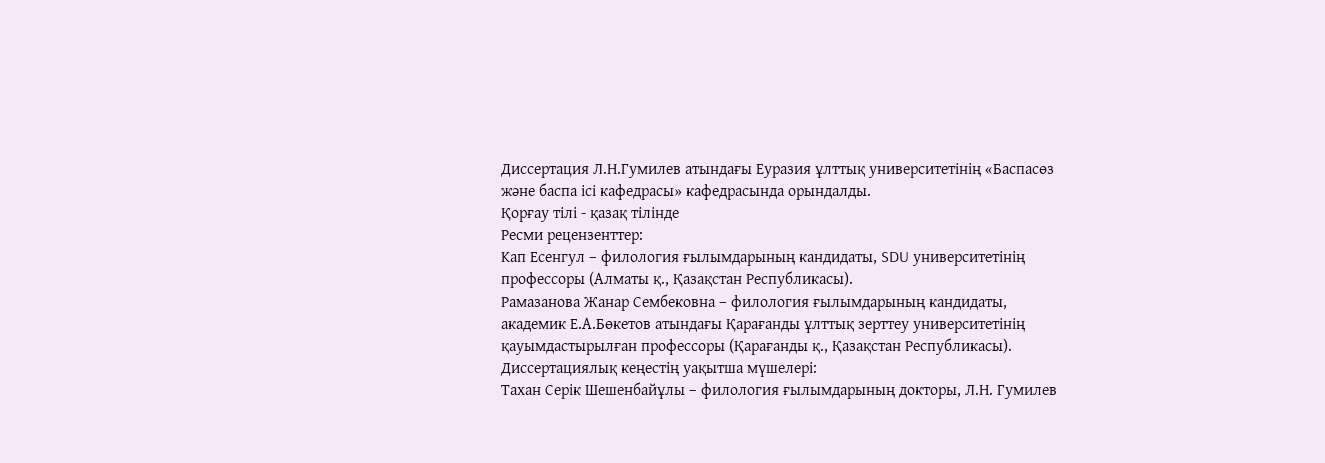Диссертация Л.Н.Гумилев атындағы Еуразия ұлттық университетінің «Баспасөз және баспа ісі кафедрасы» кафедрасында орындалды.
Қорғау тілі - қазақ тілінде
Ресми рецензенттер:
Kап Есенгул – филология ғылымдарының кандидаты, SDU университетінің профессоры (Алматы қ., Қазақстан Республикасы).
Рамазанова Жанар Сембековна – филология ғылымдарының кандидаты, академик Е.А.Бөкетов атындағы Қарағанды ұлттық зерттеу университетінің қауымдастырылған профессоры (Қарағанды қ., Қазақстан Республикасы).
Диссертациялық кеңестің уақытша мүшелері:
Тахан Серік Шешенбайұлы – филология ғылымдарының докторы, Л.Н. Гумилев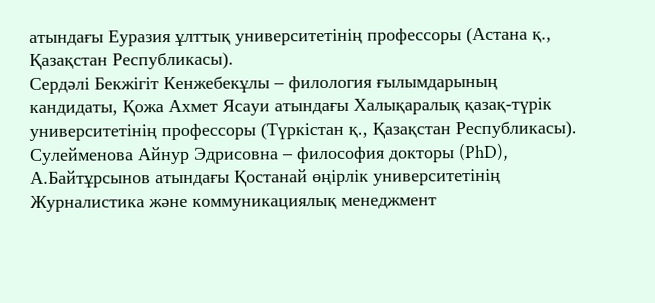атындағы Еуразия ұлттық университетінің профессоры (Астана қ., Қазақстан Республикасы).
Сердәлі Бекжігіт Кенжебекұлы – филология ғылымдарының кандидаты, Қожа Ахмет Ясауи атындағы Халықаралық қазақ-түрік университетінің профессоры (Түркістан қ., Қазақстан Республикасы).
Сулейменова Айнур Эдрисовна – философия докторы (PhD), А.Байтұрсынов атындағы Қостанай өңірлік университетінің Журналистика және коммуникациялық менеджмент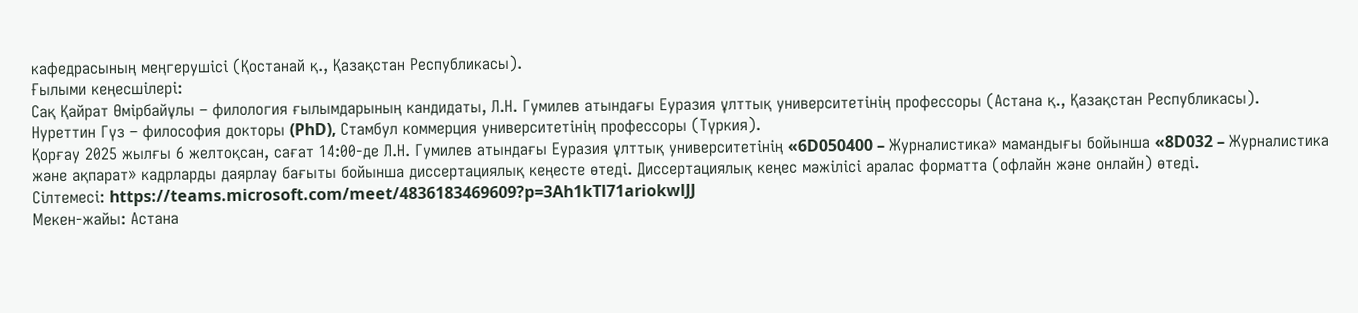кафедрасының меңгерушісі (Қостанай қ., Қазақстан Республикасы).
Ғылыми кеңесшілері:
Сақ Қайрат Өмірбайұлы – филология ғылымдарының кандидаты, Л.Н. Гумилев атындағы Еуразия ұлттық университетінің профессоры (Астана қ., Қазақстан Республикасы).
Нуреттин Гүз – философия докторы (PhD), Стамбул коммерция университетінің профессоры (Түркия).
Қорғау 2025 жылғы 6 желтоқсан, сағат 14:00-де Л.Н. Гумилев атындағы Еуразия ұлттық университетінің «6D050400 – Журналистика» мамандығы бойынша «8D032 – Журналистика және ақпарат» кадрларды даярлау бағыты бойынша диссертациялық кеңесте өтеді. Диссертациялық кеңес мәжілісі аралас форматта (офлайн және онлайн) өтеді.
Сілтемесі: https://teams.microsoft.com/meet/4836183469609?p=3Ah1kTl71ariokwlJJ
Мекен-жайы: Астана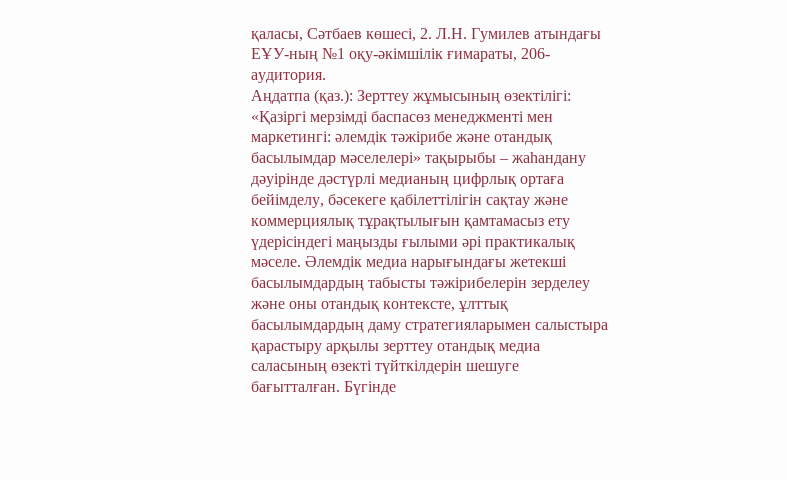қаласы, Сәтбаев көшесі, 2. Л.Н. Гумилев атындағы ЕҰУ-ның №1 оқу-әкімшілік ғимараты, 206-аудитория.
Аңдатпа (қаз.): Зерттеу жұмысының өзектілігі: «Қазіргі мерзімді баспасөз менеджменті мен маркетингі: әлемдік тәжірибе және отандық басылымдар мәселелері» тақырыбы – жаһандану дәуірінде дәстүрлі медианың цифрлық ортаға бейімделу, бәсекеге қабілеттілігін сақтау және коммерциялық тұрақтылығын қамтамасыз ету үдерісіндегі маңызды ғылыми әрі практикалық мәселе. Әлемдік медиа нарығындағы жетекші басылымдардың табысты тәжірибелерін зерделеу және оны отандық контексте, ұлттық басылымдардың даму стратегияларымен салыстыра қарастыру арқылы зерттеу отандық медиа саласының өзекті түйткілдерін шешуге бағытталған. Бүгінде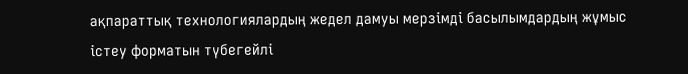ақпараттық технологиялардың жедел дамуы мерзімді басылымдардың жұмыс істеу форматын түбегейлі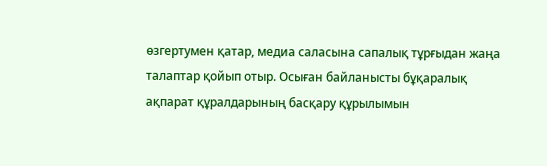өзгертумен қатар, медиа саласына сапалық тұрғыдан жаңа талаптар қойып отыр. Осыған байланысты бұқаралық ақпарат құралдарының басқару құрылымын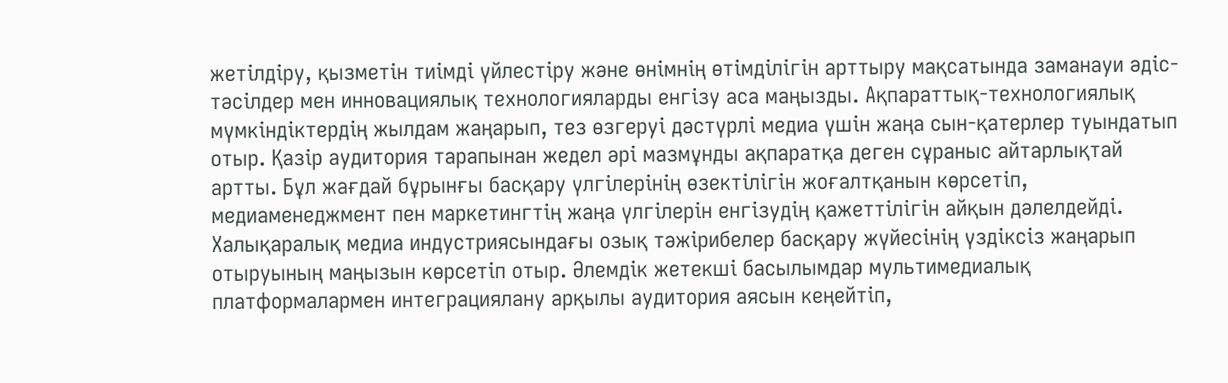жетілдіру, қызметін тиімді үйлестіру және өнімнің өтімділігін арттыру мақсатында заманауи әдіс-тәсілдер мен инновациялық технологияларды енгізу аса маңызды. Ақпараттық-технологиялық мүмкіндіктердің жылдам жаңарып, тез өзгеруі дәстүрлі медиа үшін жаңа сын-қатерлер туындатып отыр. Қазір аудитория тарапынан жедел әрі мазмұнды ақпаратқа деген сұраныс айтарлықтай артты. Бұл жағдай бұрынғы басқару үлгілерінің өзектілігін жоғалтқанын көрсетіп, медиаменеджмент пен маркетингтің жаңа үлгілерін енгізудің қажеттілігін айқын дәлелдейді. Халықаралық медиа индустриясындағы озық тәжірибелер басқару жүйесінің үздіксіз жаңарып отыруының маңызын көрсетіп отыр. Әлемдік жетекші басылымдар мультимедиалық платформалармен интеграциялану арқылы аудитория аясын кеңейтіп,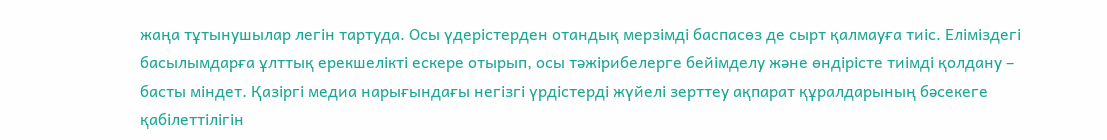жаңа тұтынушылар легін тартуда. Осы үдерістерден отандық мерзімді баспасөз де сырт қалмауға тиіс. Еліміздегі басылымдарға ұлттық ерекшелікті ескере отырып, осы тәжірибелерге бейімделу және өндірісте тиімді қолдану – басты міндет. Қазіргі медиа нарығындағы негізгі үрдістерді жүйелі зерттеу ақпарат құралдарының бәсекеге қабілеттілігін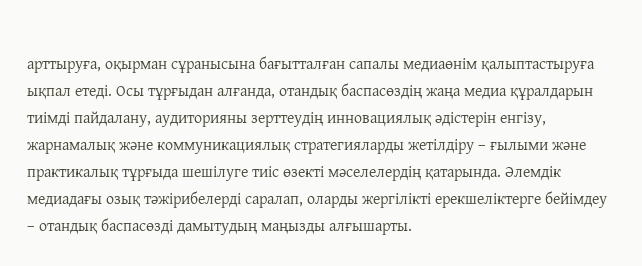арттыруға, оқырман сұранысына бағытталған сапалы медиаөнім қалыптастыруға ықпал етеді. Осы тұрғыдан алғанда, отандық баспасөздің жаңа медиа құралдарын тиімді пайдалану, аудиторияны зерттеудің инновациялық әдістерін енгізу, жарнамалық және коммуникациялық стратегияларды жетілдіру – ғылыми және практикалық тұрғыда шешілуге тиіс өзекті мәселелердің қатарында. Әлемдік медиадағы озық тәжірибелерді саралап, оларды жергілікті ерекшеліктерге бейімдеу – отандық баспасөзді дамытудың маңызды алғышарты.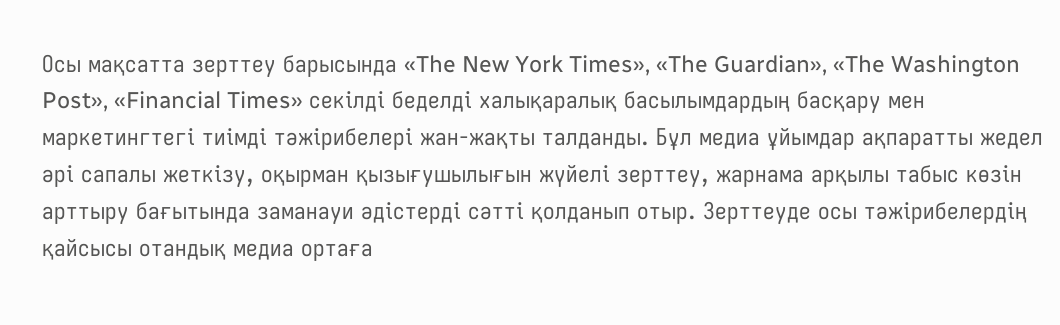Осы мақсатта зерттеу барысында «The New York Times», «The Guardian», «The Washington Post», «Financial Times» секілді беделді халықаралық басылымдардың басқару мен маркетингтегі тиімді тәжірибелері жан-жақты талданды. Бұл медиа ұйымдар ақпаратты жедел әрі сапалы жеткізу, оқырман қызығушылығын жүйелі зерттеу, жарнама арқылы табыс көзін арттыру бағытында заманауи әдістерді сәтті қолданып отыр. Зерттеуде осы тәжірибелердің қайсысы отандық медиа ортаға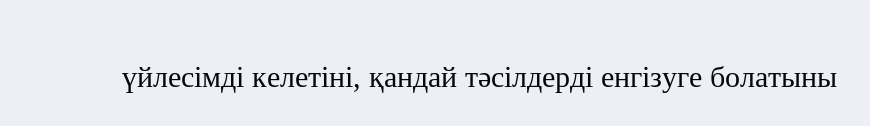үйлесімді келетіні, қандай тәсілдерді енгізуге болатыны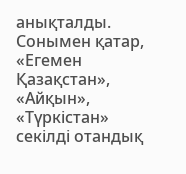анықталды. Сонымен қатар, «Егемен Қазақстан», «Айқын», «Түркістан» секілді отандық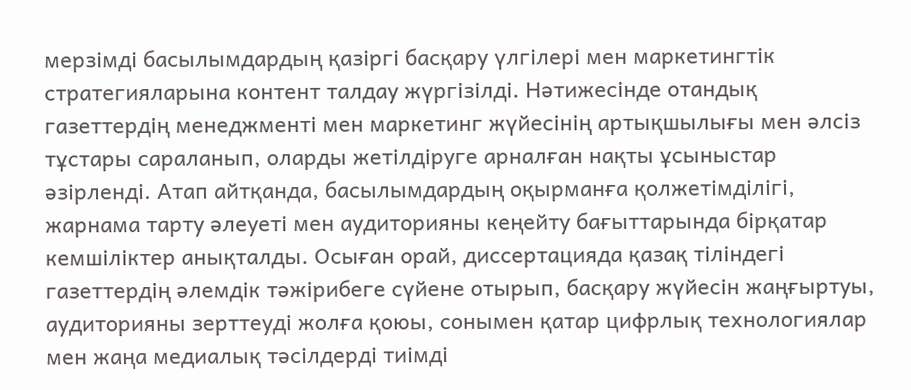мерзімді басылымдардың қазіргі басқару үлгілері мен маркетингтік стратегияларына контент талдау жүргізілді. Нәтижесінде отандық газеттердің менеджменті мен маркетинг жүйесінің артықшылығы мен әлсіз тұстары сараланып, оларды жетілдіруге арналған нақты ұсыныстар әзірленді. Атап айтқанда, басылымдардың оқырманға қолжетімділігі, жарнама тарту әлеуеті мен аудиторияны кеңейту бағыттарында бірқатар кемшіліктер анықталды. Осыған орай, диссертацияда қазақ тіліндегі газеттердің әлемдік тәжірибеге сүйене отырып, басқару жүйесін жаңғыртуы, аудиторияны зерттеуді жолға қоюы, сонымен қатар цифрлық технологиялар мен жаңа медиалық тәсілдерді тиімді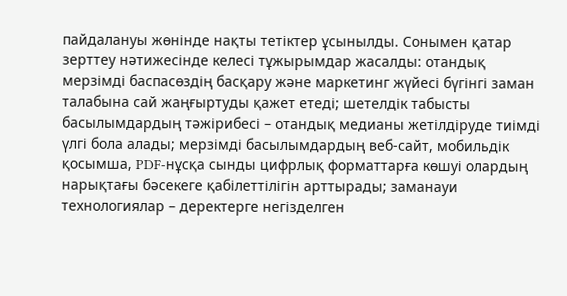пайдалануы жөнінде нақты тетіктер ұсынылды. Сонымен қатар зерттеу нәтижесінде келесі тұжырымдар жасалды: отандық мерзімді баспасөздің басқару және маркетинг жүйесі бүгінгі заман талабына сай жаңғыртуды қажет етеді; шетелдік табысты басылымдардың тәжірибесі – отандық медианы жетілдіруде тиімді үлгі бола алады; мерзімді басылымдардың веб-сайт, мобильдік қосымша, PDF-нұсқа сынды цифрлық форматтарға көшуі олардың нарықтағы бәсекеге қабілеттілігін арттырады; заманауи технологиялар – деректерге негізделген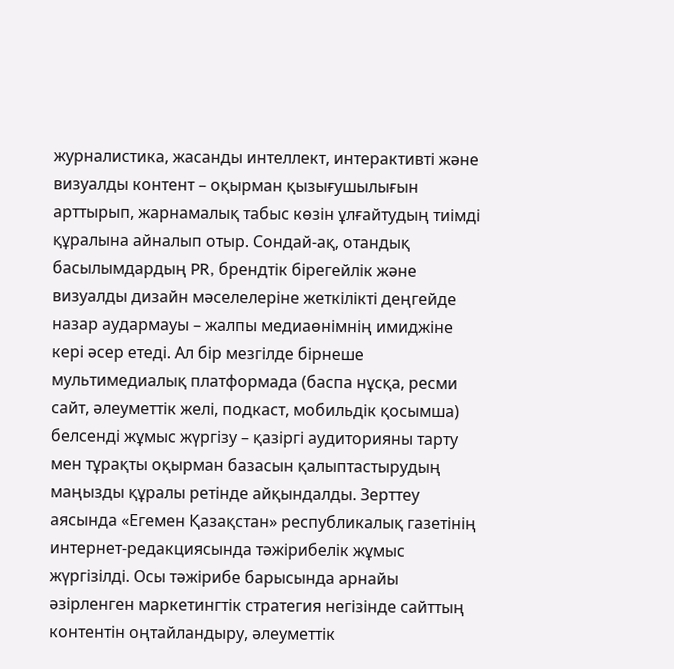журналистика, жасанды интеллект, интерактивті және визуалды контент – оқырман қызығушылығын арттырып, жарнамалық табыс көзін ұлғайтудың тиімді құралына айналып отыр. Сондай-ақ, отандық басылымдардың PR, брендтік бірегейлік және визуалды дизайн мәселелеріне жеткілікті деңгейде назар аудармауы – жалпы медиаөнімнің имиджіне кері әсер етеді. Ал бір мезгілде бірнеше мультимедиалық платформада (баспа нұсқа, ресми сайт, әлеуметтік желі, подкаст, мобильдік қосымша) белсенді жұмыс жүргізу – қазіргі аудиторияны тарту мен тұрақты оқырман базасын қалыптастырудың маңызды құралы ретінде айқындалды. Зерттеу аясында «Егемен Қазақстан» республикалық газетінің интернет-редакциясында тәжірибелік жұмыс жүргізілді. Осы тәжірибе барысында арнайы әзірленген маркетингтік стратегия негізінде сайттың контентін оңтайландыру, әлеуметтік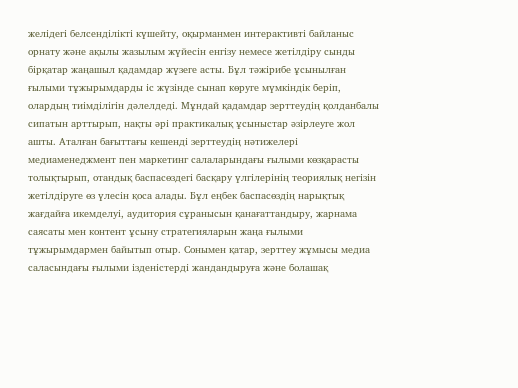желідегі белсенділікті күшейту, оқырманмен интерактивті байланыс орнату және ақылы жазылым жүйесін енгізу немесе жетілдіру сынды бірқатар жаңашыл қадамдар жүзеге асты. Бұл тәжірибе ұсынылған ғылыми тұжырымдарды іс жүзінде сынап көруге мүмкіндік беріп, олардың тиімділігін дәлелдеді. Мұндай қадамдар зерттеудің қолданбалы сипатын арттырып, нақты әрі практикалық ұсыныстар әзірлеуге жол ашты. Аталған бағыттағы кешенді зерттеудің нәтижелері медиаменеджмент пен маркетинг салаларындағы ғылыми көзқарасты толықтырып, отандық баспасөздегі басқару үлгілерінің теориялық негізін жетілдіруге өз үлесін қоса алады. Бұл еңбек баспасөздің нарықтық жағдайға икемделуі, аудитория сұранысын қанағаттандыру, жарнама саясаты мен контент ұсыну стратегияларын жаңа ғылыми тұжырымдармен байытып отыр. Сонымен қатар, зерттеу жұмысы медиа саласындағы ғылыми ізденістерді жандандыруға және болашақ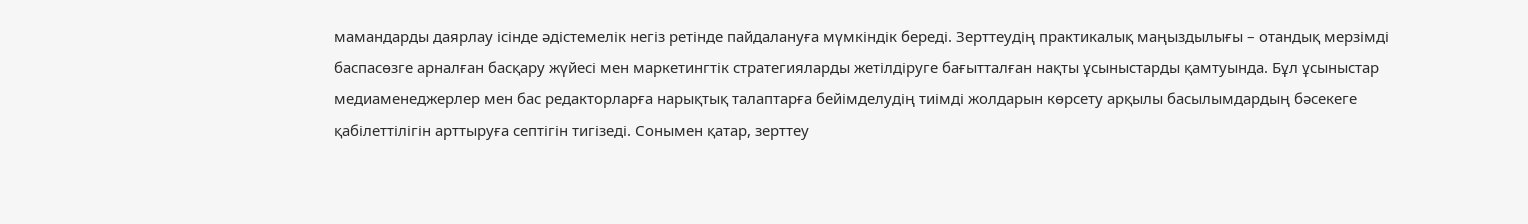мамандарды даярлау ісінде әдістемелік негіз ретінде пайдалануға мүмкіндік береді. Зерттеудің практикалық маңыздылығы – отандық мерзімді баспасөзге арналған басқару жүйесі мен маркетингтік стратегияларды жетілдіруге бағытталған нақты ұсыныстарды қамтуында. Бұл ұсыныстар медиаменеджерлер мен бас редакторларға нарықтық талаптарға бейімделудің тиімді жолдарын көрсету арқылы басылымдардың бәсекеге қабілеттілігін арттыруға септігін тигізеді. Сонымен қатар, зерттеу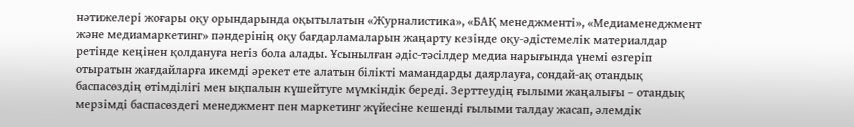нәтижелері жоғары оқу орындарында оқытылатын «Журналистика», «БАҚ менеджменті», «Медиаменеджмент және медиамаркетинг» пәндерінің оқу бағдарламаларын жаңарту кезінде оқу-әдістемелік материалдар ретінде кеңінен қолдануға негіз бола алады. Ұсынылған әдіс-тәсілдер медиа нарығында үнемі өзгеріп отыратын жағдайларға икемді әрекет ете алатын білікті мамандарды даярлауға, сондай-ақ отандық баспасөздің өтімділігі мен ықпалын күшейтуге мүмкіндік береді. Зерттеудің ғылыми жаңалығы – отандық мерзімді баспасөздегі менеджмент пен маркетинг жүйесіне кешенді ғылыми талдау жасап, әлемдік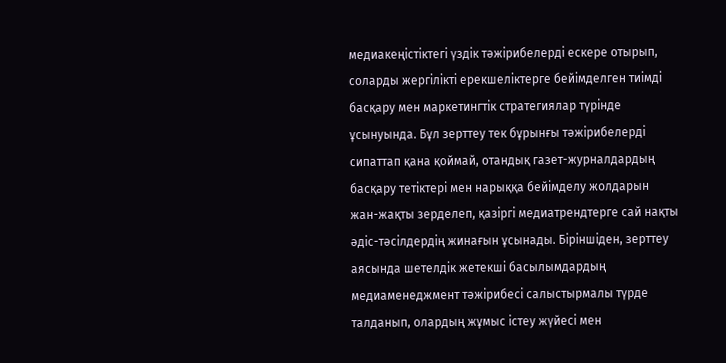медиакеңістіктегі үздік тәжірибелерді ескере отырып, соларды жергілікті ерекшеліктерге бейімделген тиімді басқару мен маркетингтік стратегиялар түрінде ұсынуында. Бұл зерттеу тек бұрынғы тәжірибелерді сипаттап қана қоймай, отандық газет-журналдардың басқару тетіктері мен нарыққа бейімделу жолдарын жан-жақты зерделеп, қазіргі медиатрендтерге сай нақты әдіс-тәсілдердің жинағын ұсынады. Біріншіден, зерттеу аясында шетелдік жетекші басылымдардың медиаменеджмент тәжірибесі салыстырмалы түрде талданып, олардың жұмыс істеу жүйесі мен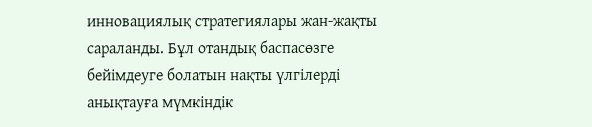инновациялық стратегиялары жан-жақты сараланды. Бұл отандық баспасөзге бейімдеуге болатын нақты үлгілерді анықтауға мүмкіндік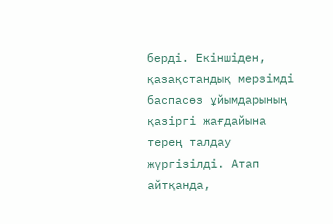берді. Екіншіден, қазақстандық мерзімді баспасөз ұйымдарының қазіргі жағдайына терең талдау жүргізілді. Атап айтқанда,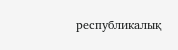республикалық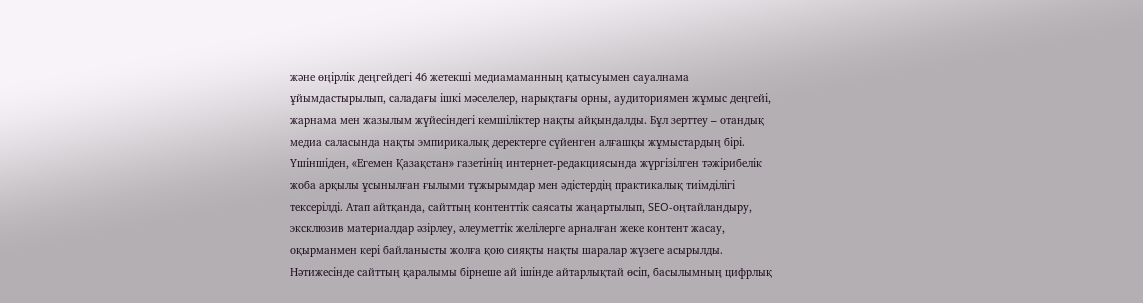және өңірлік деңгейдегі 46 жетекші медиамаманның қатысуымен сауалнама ұйымдастырылып, саладағы ішкі мәселелер, нарықтағы орны, аудиториямен жұмыс деңгейі, жарнама мен жазылым жүйесіндегі кемшіліктер нақты айқындалды. Бұл зерттеу – отандық медиа саласында нақты эмпирикалық деректерге сүйенген алғашқы жұмыстардың бірі. Үшіншіден, «Егемен Қазақстан» газетінің интернет-редакциясында жүргізілген тәжірибелік жоба арқылы ұсынылған ғылыми тұжырымдар мен әдістердің практикалық тиімділігі тексерілді. Атап айтқанда, сайттың контенттік саясаты жаңартылып, SEO-оңтайландыру, эксклюзив материалдар әзірлеу, әлеуметтік желілерге арналған жеке контент жасау, оқырманмен кері байланысты жолға қою сияқты нақты шаралар жүзеге асырылды. Нәтижесінде сайттың қаралымы бірнеше ай ішінде айтарлықтай өсіп, басылымның цифрлық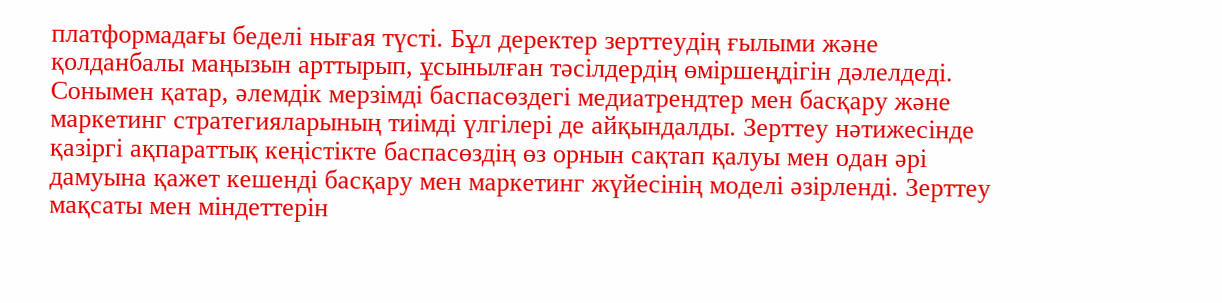платформадағы беделі нығая түсті. Бұл деректер зерттеудің ғылыми және қолданбалы маңызын арттырып, ұсынылған тәсілдердің өміршеңдігін дәлелдеді. Сонымен қатар, әлемдік мерзімді баспасөздегі медиатрендтер мен басқару және маркетинг стратегияларының тиімді үлгілері де айқындалды. Зерттеу нәтижесінде қазіргі ақпараттық кеңістікте баспасөздің өз орнын сақтап қалуы мен одан әрі дамуына қажет кешенді басқару мен маркетинг жүйесінің моделі әзірленді. Зерттеу мақсаты мен міндеттерін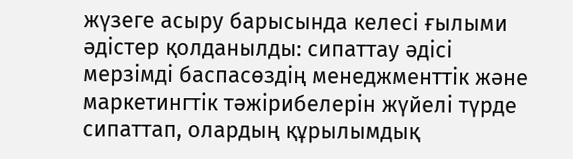жүзеге асыру барысында келесі ғылыми әдістер қолданылды: сипаттау әдісі мерзімді баспасөздің менеджменттік және маркетингтік тәжірибелерін жүйелі түрде сипаттап, олардың құрылымдық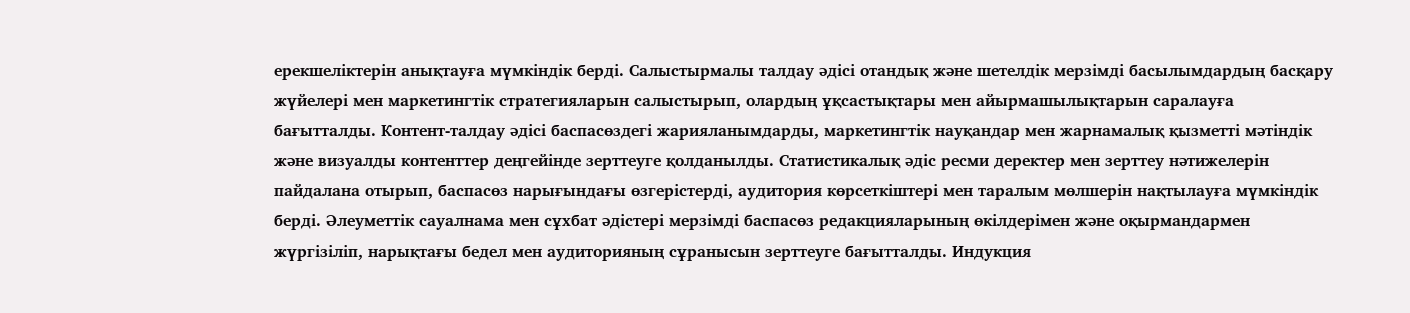ерекшеліктерін анықтауға мүмкіндік берді. Салыстырмалы талдау әдісі отандық және шетелдік мерзімді басылымдардың басқару жүйелері мен маркетингтік стратегияларын салыстырып, олардың ұқсастықтары мен айырмашылықтарын саралауға бағытталды. Контент-талдау әдісі баспасөздегі жарияланымдарды, маркетингтік науқандар мен жарнамалық қызметті мәтіндік және визуалды контенттер деңгейінде зерттеуге қолданылды. Статистикалық әдіс ресми деректер мен зерттеу нәтижелерін пайдалана отырып, баспасөз нарығындағы өзгерістерді, аудитория көрсеткіштері мен таралым мөлшерін нақтылауға мүмкіндік берді. Әлеуметтік сауалнама мен сұхбат әдістері мерзімді баспасөз редакцияларының өкілдерімен және оқырмандармен жүргізіліп, нарықтағы бедел мен аудиторияның сұранысын зерттеуге бағытталды. Индукция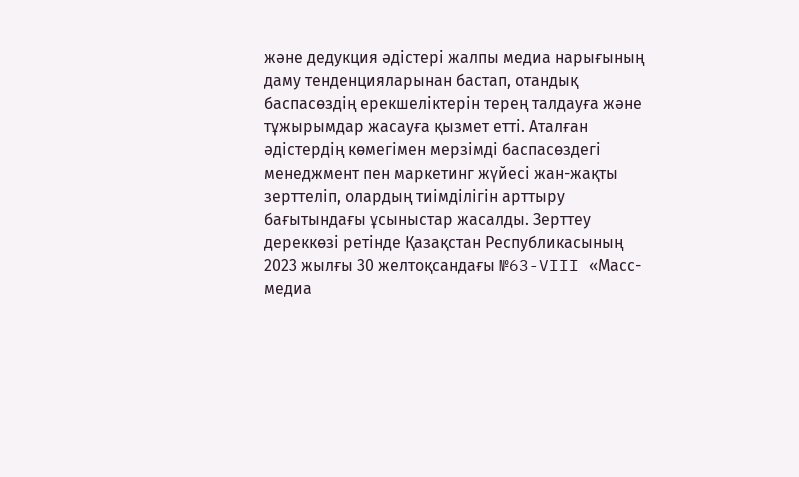және дедукция әдістері жалпы медиа нарығының даму тенденцияларынан бастап, отандық баспасөздің ерекшеліктерін терең талдауға және тұжырымдар жасауға қызмет етті. Аталған әдістердің көмегімен мерзімді баспасөздегі менеджмент пен маркетинг жүйесі жан-жақты зерттеліп, олардың тиімділігін арттыру бағытындағы ұсыныстар жасалды. Зерттеу дереккөзі ретінде Қазақстан Республикасының 2023 жылғы 30 желтоқсандағы №63-VIII «Масс-медиа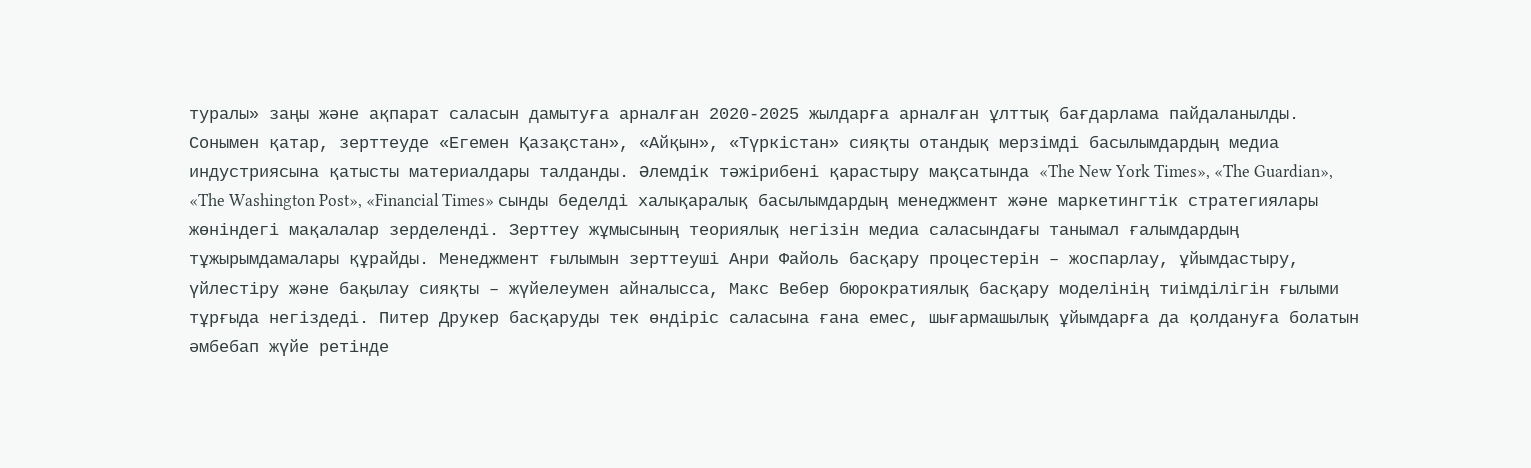туралы» заңы және ақпарат саласын дамытуға арналған 2020-2025 жылдарға арналған ұлттық бағдарлама пайдаланылды. Сонымен қатар, зерттеуде «Егемен Қазақстан», «Айқын», «Түркістан» сияқты отандық мерзімді басылымдардың медиа индустриясына қатысты материалдары талданды. Әлемдік тәжірибені қарастыру мақсатында «The New York Times», «The Guardian», «The Washington Post», «Financial Times» сынды беделді халықаралық басылымдардың менеджмент және маркетингтік стратегиялары жөніндегі мақалалар зерделенді. Зерттеу жұмысының теориялық негізін медиа саласындағы танымал ғалымдардың тұжырымдамалары құрайды. Менеджмент ғылымын зерттеуші Анри Файоль басқару процестерін – жоспарлау, ұйымдастыру, үйлестіру және бақылау сияқты – жүйелеумен айналысса, Макс Вебер бюрократиялық басқару моделінің тиімділігін ғылыми тұрғыда негіздеді. Питер Друкер басқаруды тек өндіріс саласына ғана емес, шығармашылық ұйымдарға да қолдануға болатын әмбебап жүйе ретінде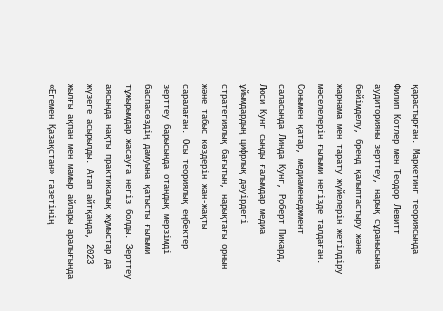қарастырған. Маркетинг теориясында Филип Котлер мен Теодор Левитт аудиторияны зерттеу, нарық сұранысына бейімделу, бренд қалыптастыру және жарнама мен тарату жүйелерін жетілдіру мәселелерін ғылыми негізде талдаған. Сонымен қатар, медиаменеджмент саласында Линда Кунг, Роберт Пикард, Люси Кунг сынды ғалымдар медиа ұйымдардың цифрлық дәуірдегі стратегиялық бағытын, нарықтағы орнын және табыс көздерін жан-жақты саралаған. Осы теориялық еңбектер зерттеу барысында отандық мерзімді баспасөздің дамуына қатысты ғылыми тұжырымдар жасауға негіз болды. Зерттеу аясында нақты практикалық жұмыстар да жүзеге асырылды. Атап айтқанда, 2023 жылғы ақпан мен мамыр айлары аралығында «Егемен Қазақстан» газетінің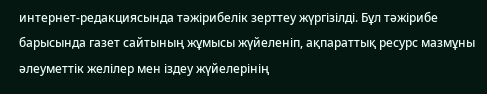интернет-редакциясында тәжірибелік зерттеу жүргізілді. Бұл тәжірибе барысында газет сайтының жұмысы жүйеленіп, ақпараттық ресурс мазмұны әлеуметтік желілер мен іздеу жүйелерінің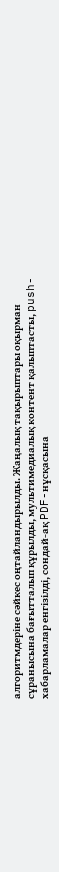алгоритмдеріне сәйкес оңтайландырылды. Жаңалық тақырыптары оқырман сұранысына бағытталып құрылды, мультимедиалық контент қалыптасты, push-хабарламалар енгізілді, сондай-ақ PDF-нұсқасына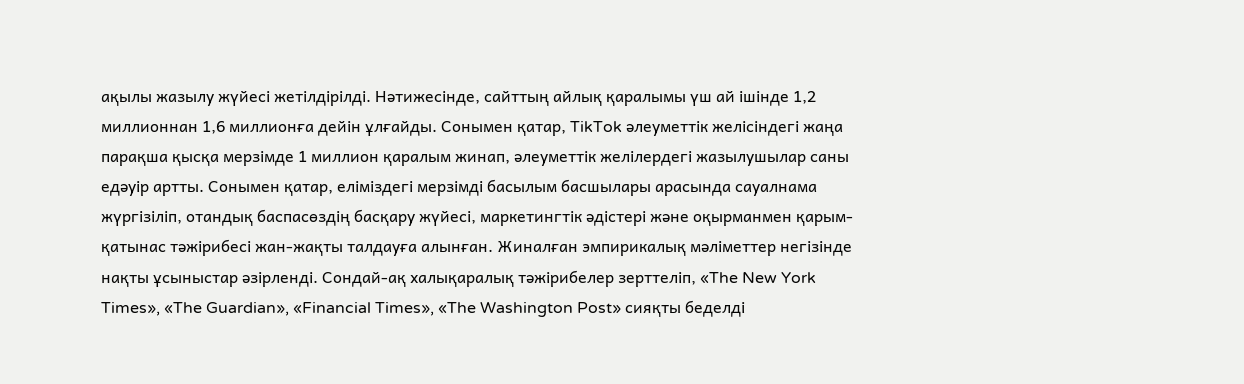ақылы жазылу жүйесі жетілдірілді. Нәтижесінде, сайттың айлық қаралымы үш ай ішінде 1,2 миллионнан 1,6 миллионға дейін ұлғайды. Сонымен қатар, TikTok әлеуметтік желісіндегі жаңа парақша қысқа мерзімде 1 миллион қаралым жинап, әлеуметтік желілердегі жазылушылар саны едәуір артты. Сонымен қатар, еліміздегі мерзімді басылым басшылары арасында сауалнама жүргізіліп, отандық баспасөздің басқару жүйесі, маркетингтік әдістері және оқырманмен қарым-қатынас тәжірибесі жан-жақты талдауға алынған. Жиналған эмпирикалық мәліметтер негізінде нақты ұсыныстар әзірленді. Сондай-ақ халықаралық тәжірибелер зерттеліп, «The New York Times», «The Guardian», «Financial Times», «The Washington Post» сияқты беделді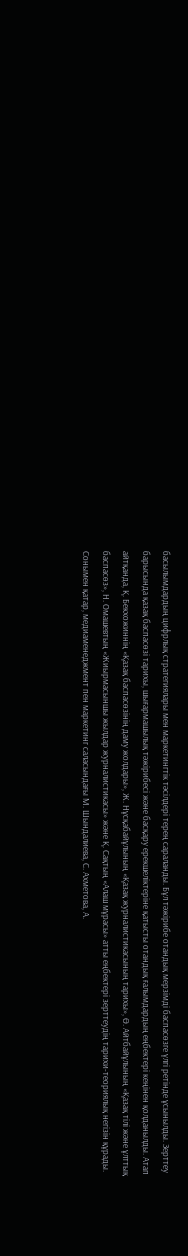басылымдардың цифрлық стратегиялары мен маркетингтік тәсілдері терең сараланды. Бұл тәжірибе отандық мерзімді баспасөзге үлгі ретінде ұсынылды. Зерттеу барысында қазақ баспасөзі тарихы, шығармашылық тәжірибесі және басқару ерекшеліктеріне қатысты отандық ғалымдардың еңбектері кеңінен қолданылды. Атап айтқанда, Қ. Бекхожиннің «Қазақ баспасөзінің даму жолдары», Ж. Нұсқабайұлының «Қазақ журналистикасының тарихы», Ө. Айтбайұлының «Қазақ тілі және ұлттық баспасөз», Н. Омашевтың «Жиырмасыншы жылдар журналистикасы» және Қ. Сақтың «Алаш мұрасы» атты еңбектері зерттеудің тарихи-теориялық негізін құрады. Сонымен қатар, медиаменеджмент пен маркетинг саласындағы М. Шындалиева, С. Ахметова, А.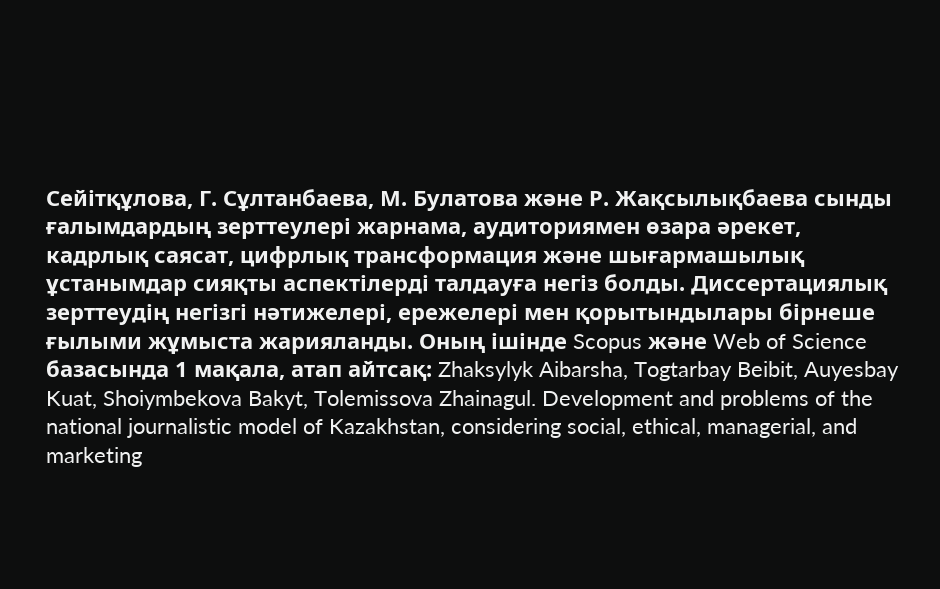Сейітқұлова, Г. Сұлтанбаева, М. Булатова және Р. Жақсылықбаева сынды ғалымдардың зерттеулері жарнама, аудиториямен өзара әрекет, кадрлық саясат, цифрлық трансформация және шығармашылық ұстанымдар сияқты аспектілерді талдауға негіз болды. Диссертациялық зерттеудің негізгі нәтижелері, ережелері мен қорытындылары бірнеше ғылыми жұмыста жарияланды. Оның ішінде Scopus және Web of Science базасында 1 мақала, атап айтсақ: Zhaksylyk Aibarsha, Togtarbay Beibit, Auyesbay Kuat, Shoiymbekova Bakyt, Tolemissova Zhainagul. Development and problems of the national journalistic model of Kazakhstan, considering social, ethical, managerial, and marketing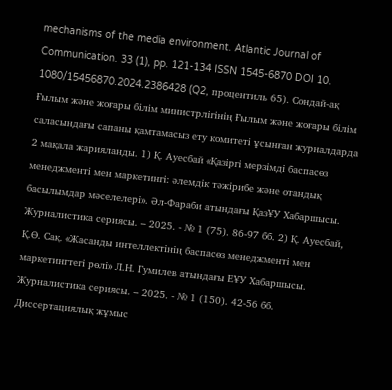mechanisms of the media environment. Atlantic Journal of Communication. 33 (1), pp. 121-134 ISSN 1545-6870 DOI 10. 1080/15456870.2024.2386428 (Q2, процентиль 65). Сондай-ақ Ғылым және жоғары білім министрлігінің Ғылым және жоғары білім саласындағы сапаны қамтамасыз ету комитеті ұсынған журналдарда 2 мақала жарияланды. 1) Қ. Ауесбай «Қазіргі мерзімді баспасөз менеджменті мен маркетингі: әлемдік тәжірибе және отандық басылымдар мәселелері». Әл-Фараби атындағы ҚазҰУ Хабаршысы. Журналистика сериясы. – 2025. - № 1 (75). 86-97 бб. 2) Қ. Ауесбай, Қ.Ө. Сақ. «Жасанды интеллектінің баспасөз менеджменті мен маркетингтегі рөлі» Л.Н. Гумилев атындағы ЕҰУ Хабаршысы. Журналистика сериясы. – 2025. - № 1 (150). 42-56 бб. Диссертациялық жұмыс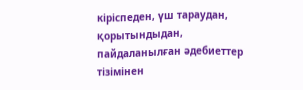кіріспеден, үш тараудан, қорытындыдан, пайдаланылған әдебиеттер тізімінен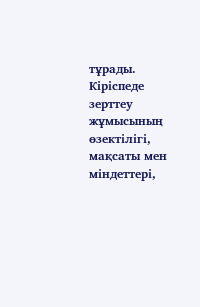тұрады. Кіріспеде зерттеу жұмысының өзектілігі, мақсаты мен міндеттері,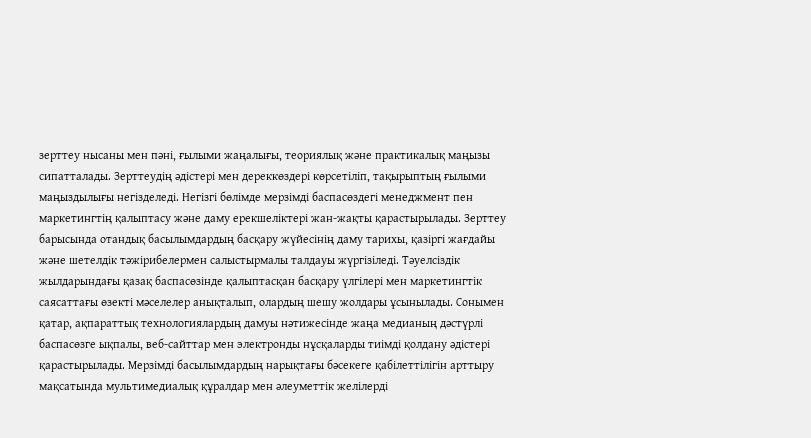зерттеу нысаны мен пәні, ғылыми жаңалығы, теориялық және практикалық маңызы сипатталады. Зерттеудің әдістері мен дереккөздері көрсетіліп, тақырыптың ғылыми маңыздылығы негізделеді. Негізгі бөлімде мерзімді баспасөздегі менеджмент пен маркетингтің қалыптасу және даму ерекшеліктері жан-жақты қарастырылады. Зерттеу барысында отандық басылымдардың басқару жүйесінің даму тарихы, қазіргі жағдайы және шетелдік тәжірибелермен салыстырмалы талдауы жүргізіледі. Тәуелсіздік жылдарындағы қазақ баспасөзінде қалыптасқан басқару үлгілері мен маркетингтік саясаттағы өзекті мәселелер анықталып, олардың шешу жолдары ұсынылады. Сонымен қатар, ақпараттық технологиялардың дамуы нәтижесінде жаңа медианың дәстүрлі баспасөзге ықпалы, веб-сайттар мен электронды нұсқаларды тиімді қолдану әдістері қарастырылады. Мерзімді басылымдардың нарықтағы бәсекеге қабілеттілігін арттыру мақсатында мультимедиалық құралдар мен әлеуметтік желілерді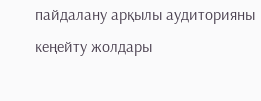пайдалану арқылы аудиторияны кеңейту жолдары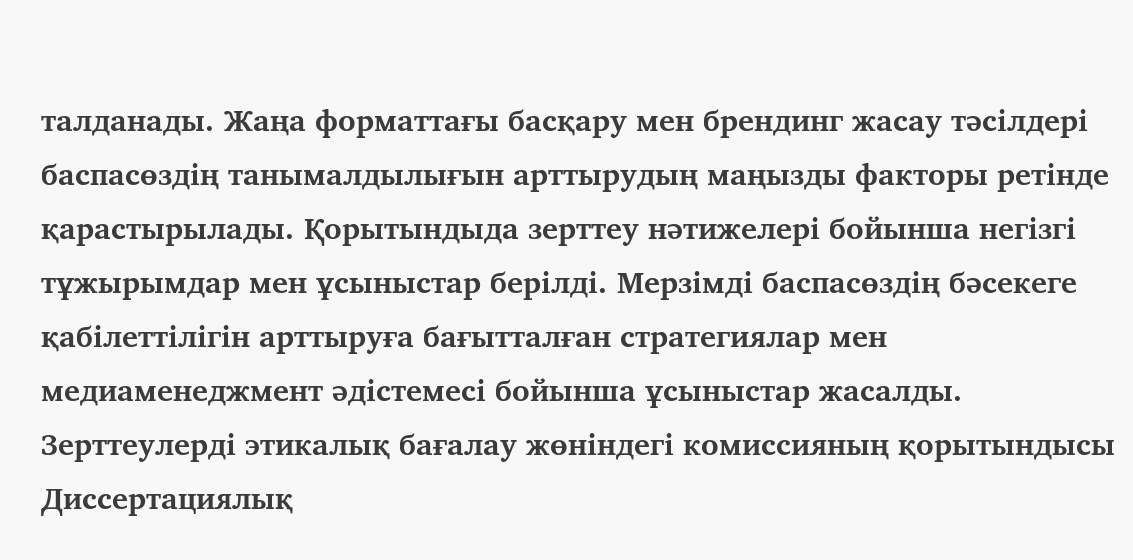талданады. Жаңа форматтағы басқару мен брендинг жасау тәсілдері баспасөздің танымалдылығын арттырудың маңызды факторы ретінде қарастырылады. Қорытындыда зерттеу нәтижелері бойынша негізгі тұжырымдар мен ұсыныстар берілді. Мерзімді баспасөздің бәсекеге қабілеттілігін арттыруға бағытталған стратегиялар мен медиаменеджмент әдістемесі бойынша ұсыныстар жасалды.
Зерттеулерді этикалық бағалау жөніндегі комиссияның қорытындысы
Диссертациялық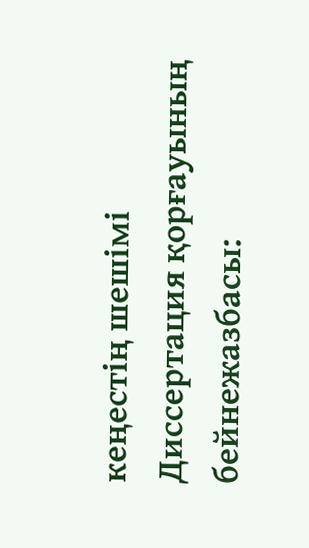кеңестің шешімі
Диссертация қорғауының бейнежазбасы: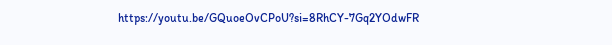https://youtu.be/GQuoeOvCPoU?si=8RhCY-7Gq2YOdwFR